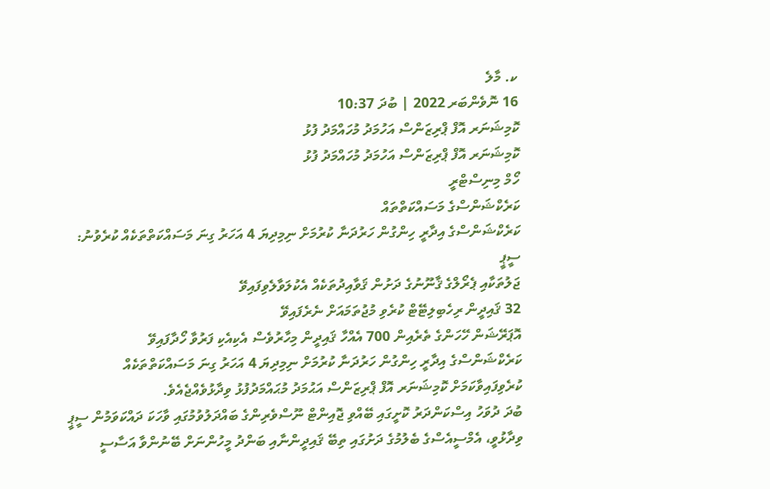ކ. މާލެ
16 ނޮވެންބަރ 2022 | ބުދަ 10:37
ކޮމިޝަނަރ އޮފް ޕްރިޒަންސް އަހުމަދު މުހައްމަދު ފުޅު
ކޮމިޝަނަރ އޮފް ޕްރިޒަންސް އަހުމަދު މުހައްމަދު ފުޅު
ހޯމް މިނިސްޓްރީ
ކަރެކްޝަންސްގެ މަސައްކަތްތައް
ކަރެކްޝަންސްގެ އިދާރީ ހިންގުން ހަރުދަނާ ކުރުމަށް ނިމިދިޔަ 4 އަހަރު ގިނަ މަސައްކަތްތަކެއް ކުރެވުނު: ސީޕީ
ޖަލުތަކާއި ޕެރޯލްގެ ޤާނޫނުގެ ދަށުން ޤަވާއިދުތަކެއް އެކުލަވާލެވިފައިވޭ
32 ޤައިދީން ރިހެބިލިޓޭޓް ކުރެވި މުޖުތަމައަށް ނެރެފައިވޭ
އޮޕަރޭޝަން ހޭހަންގެ ތެރެއިން 700 އެއްހާ ޤައިދީން މިހާރުވެސް އެކިއެކި ފަރުވާ ހޯދާފައިވޭ
ކަރެކްޝަންސްގެ އިދާރީ ހިންގުން ހަރުދަނާ ކުރުމަށް ނިމިދިޔަ 4 އަހަރު ގިނަ މަސައްކަތްތަކެއް ކުރެވިފައިވާކަމަށް ކޮމިޝަނަރ އޮފް ޕްރިޒަންސް އަޙުމަދު މުޙައްމަދުފުޅު ވިދާޅުވެއްޖެއެވެ.
ބުދަ ދުވަހު އިސްކަންދަރު ކޮށީގައި ބޭއްވި ޖޮއިންޓް ނޫސްވެރިންގެ ބައްދަލުވުމުގައި ވާހަކަ ދައްކަވަމުން ސީޕީ ވިދާޅުވީ، އެމްސީއެސްގެ ބެލުމުގެ ދަށުގައި ތިބޭ ޤައިދީންނާއި ބަންދު މީހުންނަށް ބޭނުންވާ އަސާސީ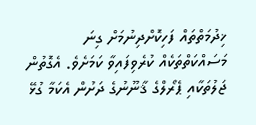ޚިދުމަތްތައް ފަހިކޮށްދިނުމަށް ގިނަ މަސައްކަތްތަކެއް ކުރެވިފައިވާ ކަމަށެވެ. އެގޮތުން ޖަލުތަކާއި ޕެރޯލްގެ ޤާނޫނުގެ ދަށުން އެކަމާ ގުޅޭ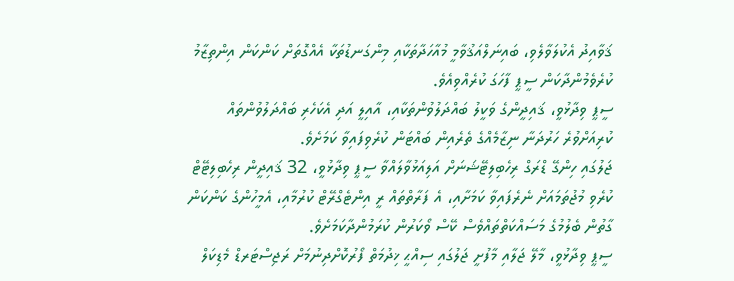ޤަވާއިދު އެކުލަވާލެވި، ބައިނަލްއަޤުވާމީ މުއާހަދާތަކާއި މިންގަނޑުތަކާ އެއްގޮތަށް ކަންކަން އިންތިޒާމު ކުރެވެމުންދާކަން ސީޕީ ފާހަގަ ކުރެއްވިއެވެ.
ސީޕީ ވިދާޅުވީ، ޤައިދީންގެ ވަކީލު ބައްދަލުވުންތަކާއި، އާއިލީ އަދި އެކަހެރި ބައްދަލުވުންތައް ކުރިއަށްވުރެ ހަރުދަނާ ނިޒާމެއްގެ ތެރެއިން ބައްޓަން ކުރެވިފައިވާ ކަމަށެވެ.
ޖަލުގައި ހިންގޭ ޑްރަގް ރިހެބިލިޓޭޝަނަށް އަލިއަޅުވާލައްވާ ސީޕީ ވިދާޅުވީ، 32 ޤައިދީން ރިހެބިލިޓޭޓް ކުރެވި މުޖުތަމައަށް ނެރެފައިވާ ކަމަށާއި، އެ ފަރާތްތައް ރީ އިންޓެގްރޭޓް ކުރުމާއި، އެމީހުންގެ ކަންކަން ގާތުން ބެލުމުގެ މަސައްކަތްތައްވެސް ކޭސް ވޯކަރުން ކުރަމުންދާކަމަށެވެ.
ސީޕީ ވިދާޅުވީ، މާލޭ ޖަލާއި މާފުށީ ޖަލުގައި ސިއްޙީ ޚިދުމަތް ފޯރުކޮށްދިނުމަށް ރަޖިސްޓަރޑް މެޑިކަލް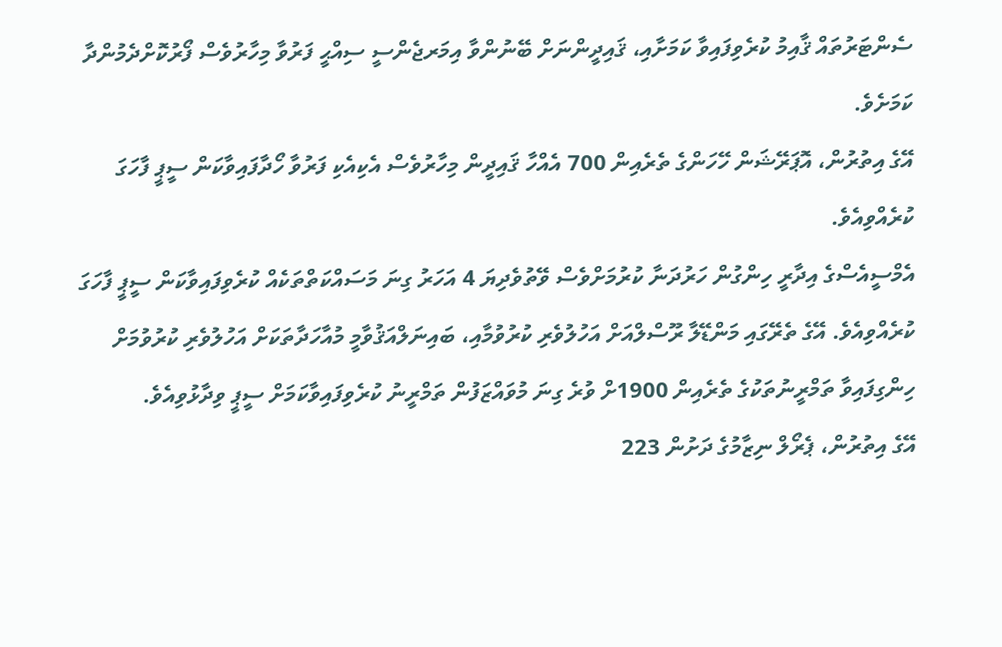ސެންޓަރުތައް ޤާއިމު ކުރެވިފައިވާ ކަމަށާއި، ޤައިދީންނަށް ބޭނުންވާ އިމަރޖެންސީ ސިއްޙީ ފަރުވާ މިހާރުވެސް ފޯރުކޮށްދެމުންދާ ކަމަށެވެ.
އޭގެ އިތުރުން، އޮޕަރޭޝަން ހޭހަންގެ ތެރެއިން 700 އެއްހާ ޤައިދީން މިހާރުވެސް އެކިއެކި ފަރުވާ ހޯދާފައިވާކަން ސީޕީ ފާހަގަ ކުރެއްވިއެވެ.
އެމްސީއެސްގެ އިދާރީ ހިންގުން ހަރުދަނާ ކުރުމަށްވެސް ވޭތުވެދިޔަ 4 އަހަރު ގިނަ މަސައްކަތްތަކެއް ކުރެވިފައިވާކަން ސީޕީ ފާހަގަ ކުރެއްވިއެވެ. އޭގެ ތެރޭގައި މަންޑޭލާ ރޫސްލްއަށް އަހުލުވެރި ކުރުވުމާއި، ބައިނަލްއަޤުވާމީ މުއާހަދާތަކަށް އަހުލުވެރި ކުރުވުމަށް ހިންގިފައިވާ ތަމްރީނުތަކުގެ ތެރެއިން 1900ށް ވުރެ ގިނަ މުވައްޒަފުން ތަމްރީނު ކުރެވިފައިވާކަމަށް ސީޕީ ވިދާޅުވިއެވެ.
އޭގެ އިތުރުން، ޕެރޯލް ނިޒާމުގެ ދަށުން 223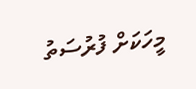މީހަކަށް ފުރުސަތު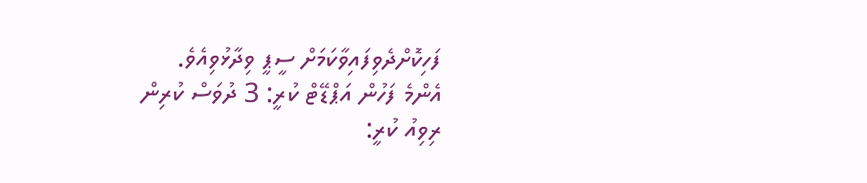ފަހިކޮށްދެވިފައިވާކަމަށް ސީޕީ ވިދާޅުވިއެވެ.
އެންމެ ފަހުން އަޕްޑޭޓް ކުރީ: 3 ދުވަސް ކުރިން
ރިވިއު ކުރީ: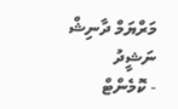މަރްޔަމް ދާނިޝް ނަޝީދު
- ކޮމެންޓް